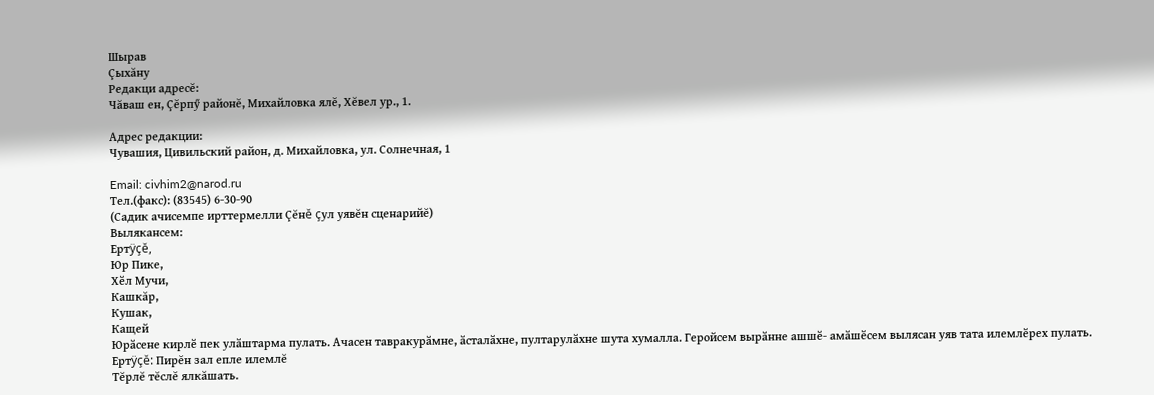Шырав
Çыхăну
Редакци адресĕ:
Чăваш ен, Çĕрпӳ районĕ, Михайловка ялĕ, Хĕвел ур., 1.

Адрес редакции:
Чувашия, Цивильский район, д. Михайловка, ул. Солнечная, 1

Email: civhim2@narod.ru
Тел.(факс): (83545) 6-30-90
(Садик ачисемпе ирттермелли Çĕнĕ çул уявĕн сценарийĕ)
Вылякансем:
Ертÿçĕ,
Юр Пике,
Хӗл Мучи,
Кашкăр,
Кушак,
Кащей
Юрӑсене кирлӗ пек улӑштарма пулать. Ачасен тавракурӑмне, ӑсталӑхне, пултарулӑхне шута хумалла. Геройсем вырӑнне ашшӗ- амӑшӗсем вылясан уяв тата илемлӗрех пулать.
Ертÿçĕ: Пирĕн зал епле илемлĕ
Тĕрлĕ тĕслĕ ялкăшать.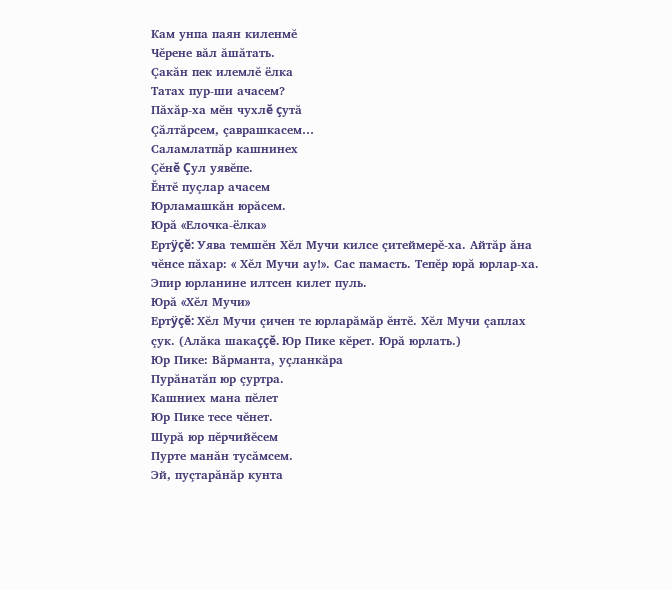Кам унпа паян киленмĕ
Чĕрене вăл ăшăтать.
Çакăн пек илемлĕ ёлка
Татах пур-ши ачасем?
Пăхăр-ха мĕн чухлĕ çутă
Çăлтăрсем, çаврашкасем…
Саламлатпăр кашнинех
Çĕнĕ Çул уявĕпе.
Ĕнтĕ пуçлар ачасем
Юрламашкăн юрăсем.
Юрă «Елочка-ёлка»
Ертÿçĕ: Уява темшĕн Хĕл Мучи килсе çитеймерĕ-ха. Айтăр ăна чĕнсе пăхар: « Хĕл Мучи ау!». Сас памасть. Тепĕр юрă юрлар-ха. Эпир юрланине илтсен килет пуль.
Юрă «Хĕл Мучи»
Ертÿçĕ: Хĕл Мучи çичен те юрларăмăр ĕнтĕ. Хĕл Мучи çаплах çук. (Алăка шакаççĕ. Юр Пике кĕрет. Юрă юрлать.)
Юр Пике: Вăрманта, уçланкăра
Пурăнатăп юр çуртра.
Кашниех мана пĕлет
Юр Пике тесе чĕнет.
Шурă юр пĕрчийĕсем
Пурте манăн тусăмсем.
Эй, пуçтарăнăр кунта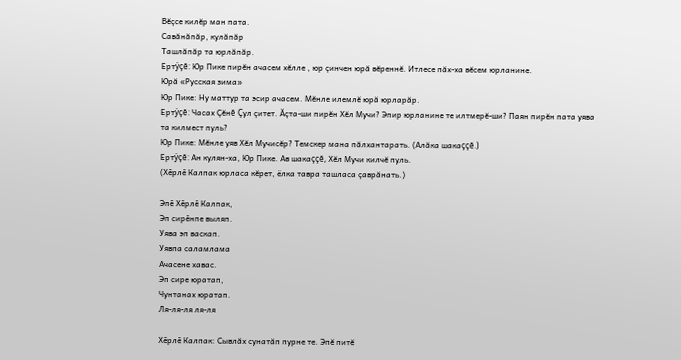Вĕçсе килĕр ман пата.
Савăнăпăр, кулăпăр
Ташлăпăр та юрлăпăр.
Ертÿçĕ: Юр Пике пирĕн ачасем хĕлле , юр çинчен юрă вĕреннĕ. Итлесе пăх-ха вĕсем юрланине.
Юрă «Русская зима»
Юр Пике: Ну маттур та эсир ачасем. Мĕнле илемлĕ юрă юрларăр.
Ертÿçĕ: Часах Çĕнĕ Çул çитет. Ăçта-ши пирĕн Хĕл Мучи? Эпир юрланине те илтмерĕ-ши? Паян пирĕн пата уява та килмест пуль?
Юр Пике: Мĕнле уяв Хĕл Мучисĕр? Темскер мана пăлхантарать. (Алăка шакаççĕ.)
Ертÿçĕ: Ан кулян-ха, Юр Пике. Ав шакаççĕ, Хĕл Мучи килчĕ пуль.
(Хӗрлӗ Калпак юрласа кĕрет, ёлка тавра ташласа çаврăнать.)

Эпӗ Хӗрлӗ Калпак,
Эп сирӗнпе выляп.
Уява эп васкап.
Уявпа саламлама
Ачасене хавас.
Эп сире юратап,
Чунтанах юратап.
Ля-ля-ля ля-ля

Хӗрлӗ Калпак: Сывлăх сунатăп пурне те. Эпĕ питĕ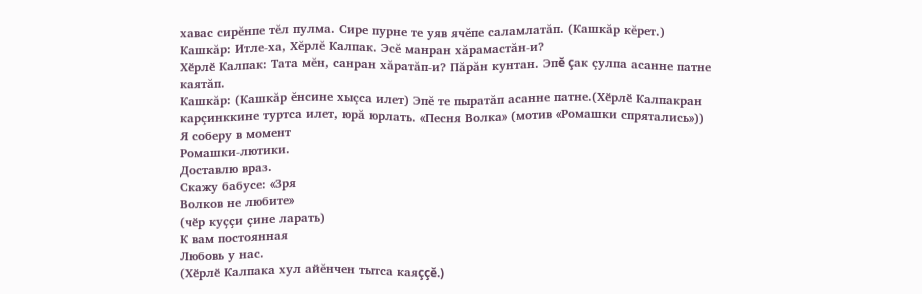хавас сирĕнпе тĕл пулма. Сире пурне те уяв ячĕпе саламлатăп. (Кашкăр кĕрет.)
Кашкăр: Итле-ха, Хĕрлĕ Калпак. Эсĕ манран хăрамастăн-и?
Хӗрлӗ Калпак: Тата мĕн, санран хăратăп-и? Пăрăн кунтан. Эпĕ çак çулпа асанне патне каятăп.
Кашкăр: (Кашкăр ĕнсине хыçса илет) Эпĕ те пыратăп асанне патне.(Хӗрлӗ Калпакран карçинккине туртса илет, юрă юрлать. «Песня Волка» (мотив «Ромашки спрятались»))
Я соберу в момент
Ромашки-лютики.
Доставлю враз.
Скажу бабусе: «Зря
Волков не любите»
(чӗр куҫҫи ҫине ларать)
К вам постоянная
Любовь у нас.
(Хӗрлӗ Калпака хул айĕнчен тытса каяççĕ.)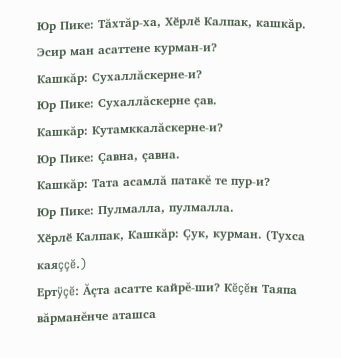Юр Пике: Тăхтăр-ха, Хӗрлӗ Калпак, кашкăр. Эсир ман асаттене курман-и?
Кашкăр: Сухаллăскерне-и?
Юр Пике: Сухаллăскерне çав.
Кашкăр: Кутамккалăскерне-и?
Юр Пике: Çавна, çавна.
Кашкăр: Тата асамлă патакĕ те пур-и?
Юр Пике: Пулмалла, пулмалла.
Хӗрлӗ Калпак, Кашкăр: Çук, курман. (Тухса каяççĕ.)
Ертÿçĕ: Ăçта асатте кайрĕ-ши? Кĕçĕн Таяпа вăрманĕнче аташса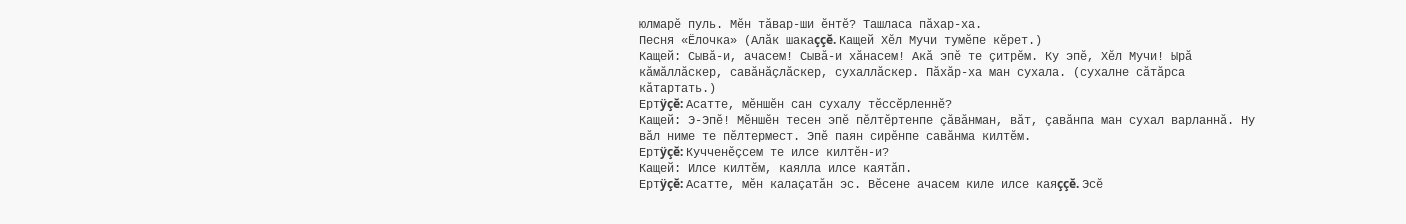юлмарĕ пуль. Мĕн тăвар-ши ĕнтĕ? Ташласа пăхар-ха.
Песня «Ёлочка» (Алăк шакаççĕ. Кащей Хĕл Мучи тумĕпе кĕрет.)
Кащей: Сывă-и, ачасем! Сывă-и хăнасем! Акă эпĕ те çитрĕм. Ку эпĕ, Хĕл Мучи! Ырă кăмăллăскер, савăнăçлӑскер, сухаллăскер. Пăхăр-ха ман сухала. (сухалне сăтăрса кăтартать.)
Ертÿçĕ: Асатте, мĕншĕн сан сухалу тĕссĕрленнĕ?
Кащей: Э-Эпĕ! Мĕншĕн тесен эпĕ пĕлтӗртенпе çăвăнман, вăт, çавăнпа ман сухал варланнă. Ну вăл ниме те пĕлтермест. Эпĕ паян сирĕнпе савăнма килтĕм.
Ертÿçĕ: Кучченĕçсем те илсе килтĕн-и?
Кащей: Илсе килтĕм, каялла илсе каятăп.
Ертÿçĕ: Асатте, мĕн калаçатăн эс. Вĕсене ачасем киле илсе каяççĕ. Эсĕ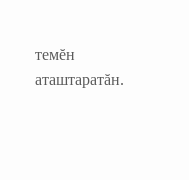темĕн аташтаратăн.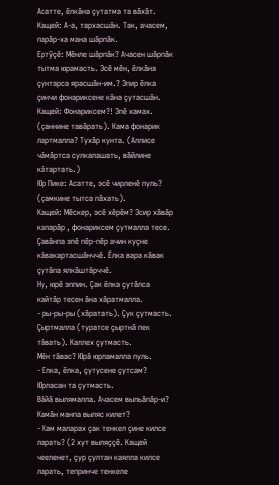Асатте, ёлкăна çутатма та вăхăт.
Кащей: А-а, тархасшăн. Так, ачасем, парăр-ха мана шăрпăк.
Ертÿçĕ: Мĕнле шăрпăк? Ачасен шăрпăк тытма юрамасть. Эсĕ мĕн, ёлкăна çунтарса ярасшăн-им.? Эпир ёлка çинчи фонариксене кăна çутасшăн.
Кащей: Фонариксем?! Эпĕ хамах. (çаннине тавăрать). Кама фонарик лартмалла? Тухăр кунта. (Аллисе чăмăртса сулкалашать, вăйлине кăтартать.)
Юр Пике: Асатте, эсĕ чирленĕ пуль? (çамкине тытса пăхать).
Кащей: Мĕскер, эсĕ хĕрĕм? Эсир хăвăр каларăр , фонариксем çутмалла тесе. Çавăнпа эпĕ пĕр-пĕр ачин куçне кăвакартасшăнччĕ. Ёлка вара кăвак çутăпа ялкăштăрччĕ.
Ну, юрĕ эппин. Çак ёлка çутăлса кайтăр тесен ăна хăратмалла.
- ры-ры-ры (хăратать). Çук çутмасть.
Çыртмалла (туратсе çыртнă пек тăвать). Каллех çутмасть.
Мĕн тăвас? Юрă юрламалла пуль.
- Елка, ёлка, çутусене çутсам? Юрласан та çутмасть.
Вăйă вылямалла. Ачасем выльӑпăр-и? Камăн манпа выляс килет?
- Кам маларах çак тенкел çине килсе ларать? (2 хут выляççĕ. Кащей чееленет, çур çултан каялла килсе ларать, тепринче тенкеле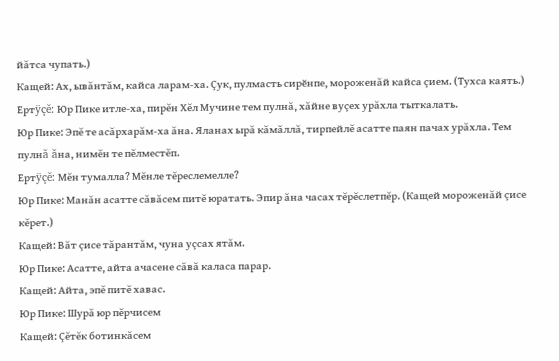йăтса чупать.)
Кащей: Ах, ывăнтăм, кайса ларам-ха. Çук, пулмасть сирӗнпе, мороженăй кайса çием. (Тухса каять.)
Ертÿçĕ: Юр Пике итле-ха, пирĕн Хĕл Мучине тем пулнă, хăйне вуçех урăхла тыткалать.
Юр Пике: Эпĕ те асăрхарăм-ха ăна. Яланах ырă кăмăллă, тирпейлĕ асатте паян пачах урăхла. Тем пулнă ăна, нимĕн те пĕлместĕп.
Ертÿçĕ: Мĕн тумалла? Мĕнле тĕреслемелле?
Юр Пике: Манăн асатте сăвăсем питĕ юратать. Эпир ăна часах тĕрĕслетпĕр. (Кащей мороженăй çисе кĕрет.)
Кащей: Вăт çисе тăрантăм, чуна уçсах ятăм.
Юр Пике: Асатте, айта ачасене сăвă каласа парар.
Кащей: Айта, эпĕ питĕ хавас.
Юр Пике: Шурă юр пĕрчисем
Кащей: Çĕтĕк ботинкăсем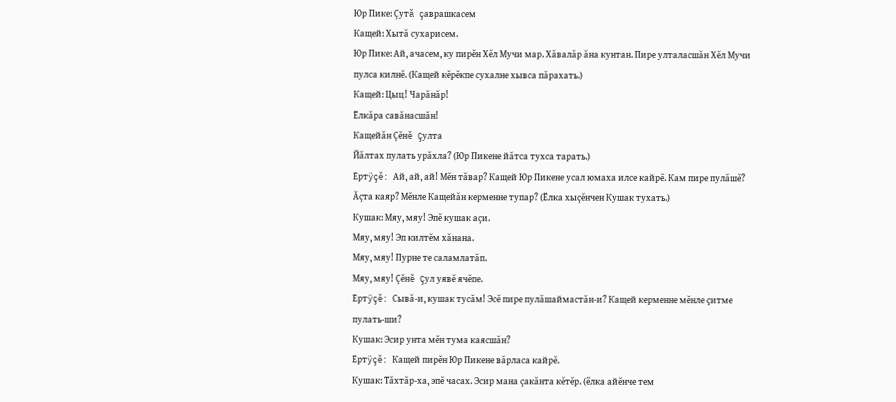Юр Пике: Çутă çаврашкасем
Кащей: Хытă сухарисем.
Юр Пике: Ай, ачасем, ку пирĕн Хĕл Мучи мар. Хăвалăр ăна кунтан. Пире улталасшăн Хĕл Мучи пулса килнĕ. (Кащей кĕрĕкпе сухалне хывса пăрахать.)
Кащей: Цыц! Чарăнăр!
Ёлкăра савăнасшăн!
Кащейăн Çĕнĕ Çулта
Йăлтах пулать урăхла? (Юр Пикене йăтса тухса тарать.)
Ертÿçĕ: Ай, ай, ай! Мĕн тăвар? Кащей Юр Пикене усал юмаха илсе кайрĕ. Кам пире пулăшĕ? Ăçта каяр? Мĕнле Кащейăн керменне тупар? (Ёлка хыçĕнчен Кушак тухать.)
Кушак: Мяу, мяу! Эпĕ кушак аçи.
Мяу, мяу! Эп килтĕм хăнана.
Мяу, мяу! Пурне те саламлатăп.
Мяу, мяу! Çĕнĕ Çул уявĕ ячĕпе.
Ертÿçĕ: Сывă-и, кушак тусăм! Эсĕ пире пулăшаймастăн-и? Кащей керменне мĕнле ҫитме пулать-ши?
Кушак: Эсир унта мĕн тума каясшăн?
Ертÿçĕ: Кащей пирĕн Юр Пикене вăрласа кайрĕ.
Кушак: Тăхтăр-ха, эпĕ часах. Эсир мана çакăнта кĕтĕр. (ёлка айĕнче тем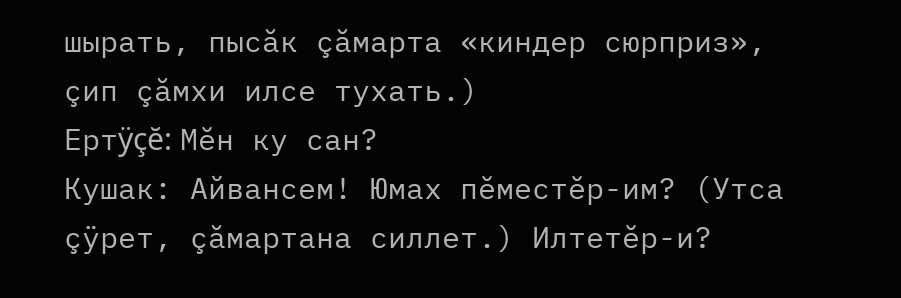шырать, пысăк çăмарта «киндер сюрприз», çип çăмхи илсе тухать.)
Ертÿçĕ: Мĕн ку сан?
Кушак: Айвансем! Юмах пĕместĕр-им? (Утса çÿрет, çăмартана силлет.) Илтетĕр-и?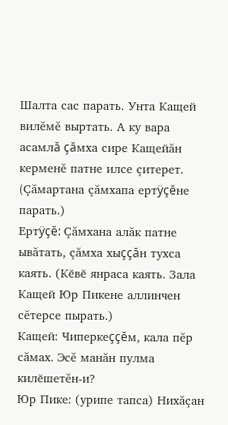Шалта сас парать. Унта Кащей вилĕмĕ выртать. А ку вара асамлă çăмха сире Кащейăн керменĕ патне илсе çитерет. (Çăмартана çăмхапа ертÿçĕне парать.)
Ертÿçĕ: Çăмхана алăк патне ывăтать, çăмха хыççăн тухса каять. (Кӗвӗ янраса каять. Зала Кащей Юр Пикене аллинчен сĕтерсе пырать.)
Кащей: Чиперкеççĕм, кала пĕр сăмах. Эсĕ манăн пулма килӗшетĕн-и?
Юр Пике: (урипе тапса) Нихăçан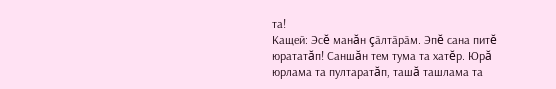та!
Кащей: Эсĕ манăн çӑлтӑрӑм. Эпĕ сана питĕ юрататăп! Саншăн тем тума та хатĕр. Юрă юрлама та пултаратăп, ташă ташлама та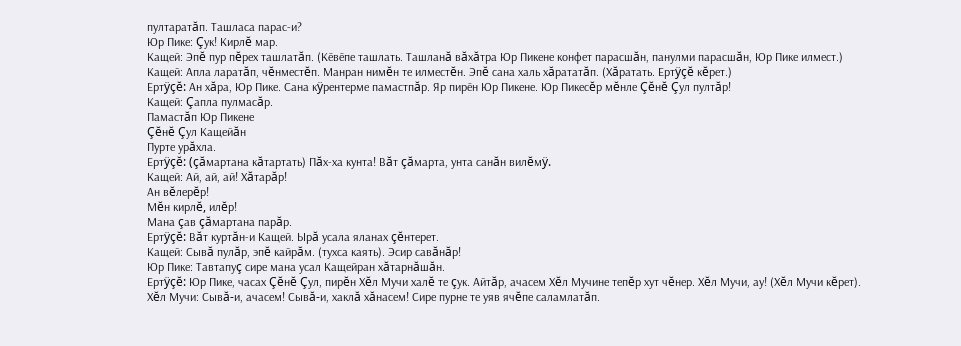пултаратăп. Ташласа парас-и?
Юр Пике: Çук! Кирлĕ мар.
Кащей: Эпĕ пур пĕрех ташлатăп. (Кӗвӗпе ташлать. Ташланă вăхăтра Юр Пикене конфет парасшăн, панулми парасшăн, Юр Пике илмест.)
Кащей: Апла ларатăп, чĕнместĕп. Манран нимĕн те илместĕн. Эпĕ сана халь хăрататăп. (Хăратать. Ертÿçĕ кĕрет.)
Ертÿçĕ: Ан хăра, Юр Пике. Сана кÿрентерме памастпăр. Яр пирӗн Юр Пикене. Юр Пикесĕр мĕнле Çĕнĕ Çул пултăр!
Кащей: Çапла пулмасăр.
Памастăп Юр Пикене
Çĕнĕ Çул Кащейăн
Пурте урăхла.
Ертÿçĕ: (çăмартана кăтартать) Пăх-ха кунта! Вăт çăмарта, унта санăн вилĕмÿ.
Кащей: Ай, ай, ай! Хăтарăр!
Ан вĕлерĕр!
Мĕн кирлĕ, илĕр!
Мана çав çăмартана парăр.
Ертÿçĕ: Вăт куртăн-и Кащей. Ырă усала яланах çĕнтерет.
Кащей: Сывă пулăр, эпĕ кайрăм. (тухса каять). Эсир савăнăр!
Юр Пике: Тавтапуç сире мана усал Кащейран хăтарнăшăн.
Ертÿçĕ: Юр Пике, часах Çĕнĕ Çул, пирĕн Хĕл Мучи халĕ те çук. Айтăр, ачасем Хĕл Мучине тепĕр хут чĕнер. Хĕл Мучи, ау! (Хĕл Мучи кĕрет).
Хĕл Мучи: Сывă-и, ачасем! Сывă-и, хаклă хăнасем! Сире пурне те уяв ячĕпе саламлатăп.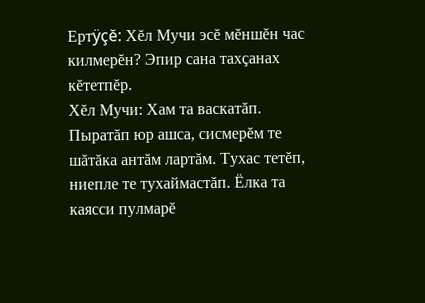Ертÿçĕ: Хĕл Мучи эсĕ мĕншĕн час килмерĕн? Эпир сана тахçанах кĕтетпĕр.
Хĕл Мучи: Хам та васкатăп. Пыратăп юр ашса, сисмерĕм те шăтăка антăм лартăм. Тухас тетĕп, ниепле те тухаймастăп. Ёлка та каясси пулмарĕ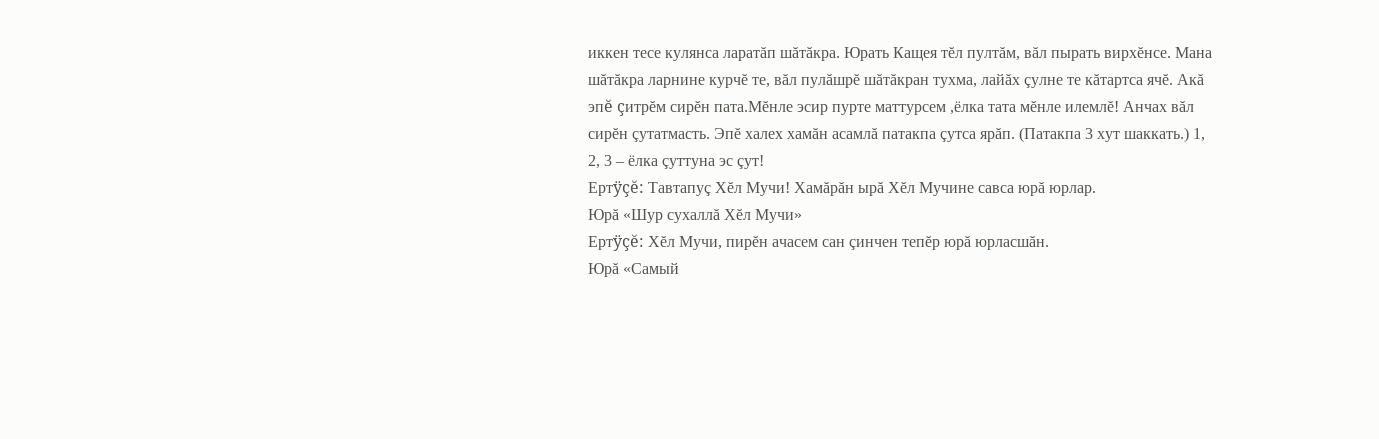иккен тесе кулянса ларатăп шăтăкра. Юрать Кащея тĕл пултăм, вăл пырать вирхĕнсе. Мана шăтăкра ларнине курчĕ те, вăл пулăшрĕ шăтăкран тухма, лайăх çулне те кăтартса ячĕ. Акă эпĕ çитрĕм сирĕн пата.Мĕнле эсир пурте маттурсем ,ёлка тата мĕнле илемлĕ! Анчах вăл сирĕн çутатмасть. Эпĕ халех хамăн асамлă патакпа çутса ярăп. (Патакпа 3 хут шаккать.) 1, 2, 3 – ёлка çуттуна эс çут!
Ертÿçĕ: Тавтапуç Хĕл Мучи! Хамăрăн ырă Хĕл Мучине савса юрă юрлар.
Юрă «Шур сухаллă Хĕл Мучи»
Ертÿçĕ: Хĕл Мучи, пирĕн ачасем сан çинчен тепĕр юрă юрласшăн.
Юрă «Самый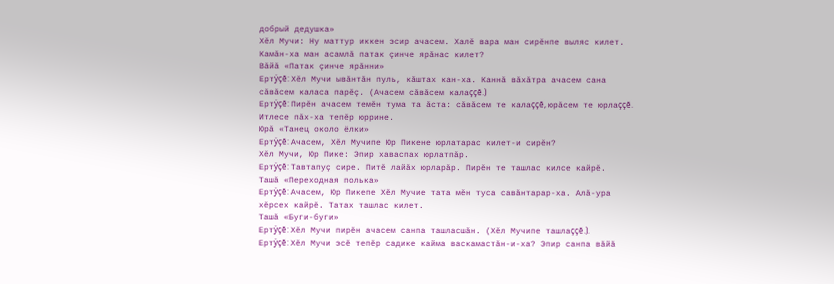добрый дедушка»
Хĕл Мучи: Ну маттур иккен эсир ачасем. Халĕ вара ман сирĕнпе выляс килет. Камăн-ха ман асамлă патак çинче ярăнас килет?
Вăйă «Патак çинче ярăнни»
Ертÿçĕ: Хĕл Мучи ывăнтăн пуль, кăштах кан-ха. Каннă вăхăтра ачасем сана сăвăсем каласа парĕç. (Ачасем сăвăсем калаççĕ.)
Ертÿçĕ: Пирĕн ачасем темĕн тума та ăста: сăвăсем те калаççĕ, юрăсем те юрлаççĕ. Итлесе пăх-ха тепĕр юррине.
Юрă «Танец около ёлки»
Ертÿçĕ: Ачасем, Хĕл Мучипе Юр Пикене юрлатарас килет-и сирĕн?
Хĕл Мучи, Юр Пике: Эпир хаваспах юрлатпăр.
Ертÿçĕ: Тавтапуç сире. Питĕ лайăх юрларăр. Пирĕн те ташлас килсе кайрĕ.
Ташă «Переходная полька»
Ертÿçĕ: Ачасем, Юр Пикепе Хĕл Мучие тата мĕн туса савăнтарар-ха. Алă-ура хĕрсех кайрĕ. Татах ташлас килет.
Ташă «Буги-буги»
Ертÿçĕ: Хĕл Мучи пирĕн ачасем санпа ташласшăн. (Хĕл Мучипе ташлаççĕ.).
Ертÿçĕ: Хĕл Мучи эсĕ тепĕр садике кайма васкамастăн-и-ха? Эпир санпа вăйă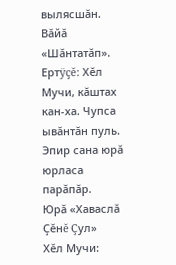вылясшăн.
Вăйă «Шăнтатăп».
Ертÿçĕ: Хĕл Мучи, кăштах кан-ха. Чупса ывăнтăн пуль. Эпир сана юрă юрласа парăпăр.
Юрă «Хаваслă Çĕнĕ Çул»
Хĕл Мучи: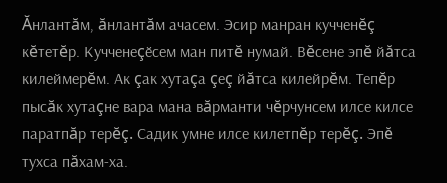Ăнлантăм, ăнлантăм ачасем. Эсир манран кучченĕç кĕтетĕр. Кучченеçӗсем ман питĕ нумай. Вĕсене эпĕ йăтса килеймерĕм. Ак çак хутаçа çеç йăтса килейрĕм. Тепĕр пысăк хутаçне вара мана вăрманти чĕрчунсем илсе килсе паратпăр терĕç. Садик умне илсе килетпĕр терĕç. Эпĕ тухса пăхам-ха.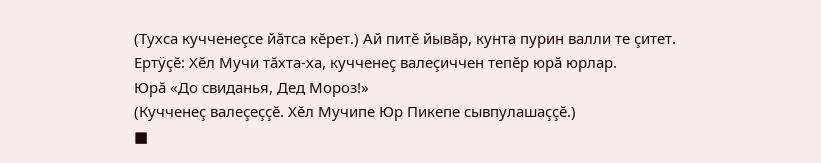(Тухса кучченеçсе йăтса кĕрет.) Ай питĕ йывăр, кунта пурин валли те çитет.
Ертÿçĕ: Хĕл Мучи тăхта-ха, кучченеç валеçиччен тепĕр юрă юрлар.
Юрă «До свиданья, Дед Мороз!»
(Кучченеç валеçеççĕ. Хĕл Мучипе Юр Пикепе сывпулашаççĕ.)
■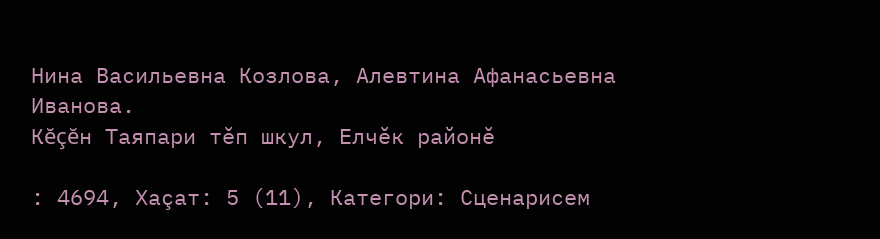Нина Васильевна Козлова, Алевтина Афанасьевна Иванова.
Кĕçĕн Таяпари тĕп шкул, Елчĕк районĕ

: 4694, Хаçат: 5 (11), Категори: Сценарисем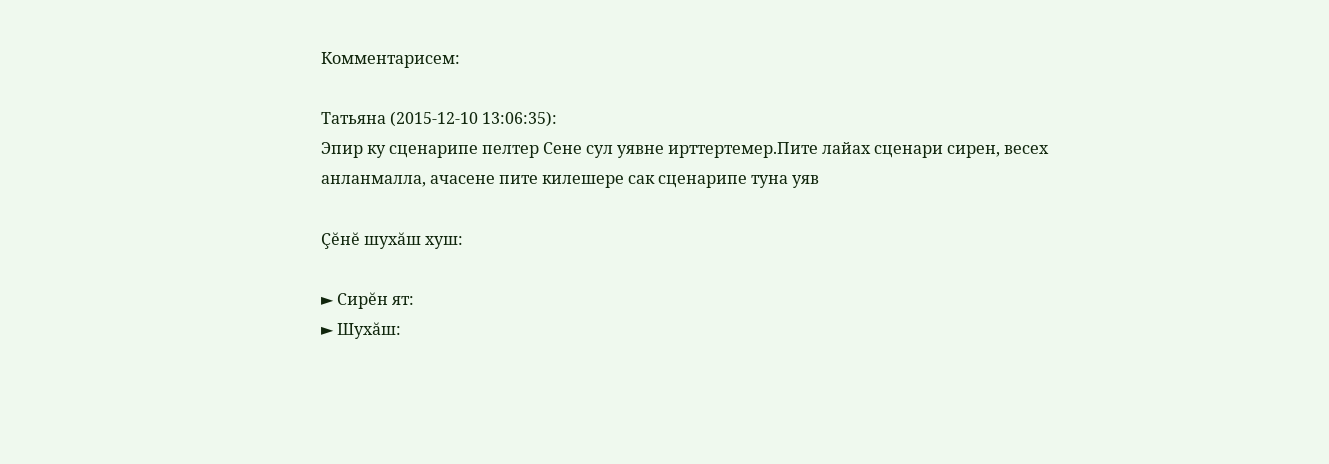Комментарисем:

Татьяна (2015-12-10 13:06:35):
Эпир ку сценарипе пелтер Сене сул уявне ирттертемер.Пите лайах сценари сирен, весех анланмалла, ачасене пите килешере сак сценарипе туна уяв

Çĕнĕ шухăш хуш:

► Сирĕн ят:
► Шухăш: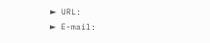► URL:
► E-mail: